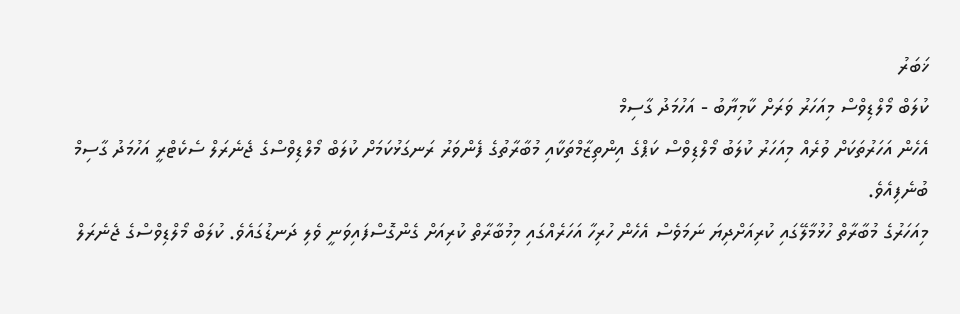ޚަބަރު
ކުލަބް މޯލްޑިވްސް މިއަހަރު ވަރަށް ކާމިޔާބު - އަހުމަދު ގާސިމް
އެހެން އަހަރުތަކަށް ވުރެއް މިއަހަރު ކުލަބު މޯލްޑިވްސް ކަޕްގެ އިންތިޒާމްތަކާއި މުބާރާތުގެ ފެންވަރު ރަނގަޅުކަމަށް ކުލަބް މޯލްޑިވްސްގެ ޖެނެރަލް ސެކެޓްރީ އަހުމަދު ގާސިމް ބުނެފިއެވެ.
މިއަހަރުގެ މުބާރާތް ހުޅުމާލޭގައި ކުރިއަށްދިޔަ ނަމަވެސް އެހެން ހުރިހާ އަހަރެއްގައި މިމުބާރާތް ކުރިއަށް ގެންގޮސްފައިވަނީ ވެލި ދަނޑުގައެވެ. ކުލަބް މޯލްޑިވްސްގެ ޖެނެރަލް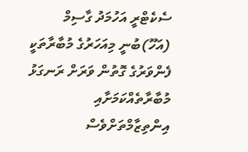ސެކެޓްރީ އަހުމަދު ގާސިމް (އަހޫ)ބުނީ މިއަހަރުގެ މުބާރާތަކީ ފެންވަރުގެ ގޮތުން ވަރަށް ރަނގަޅު މުބާރާތެއްކަމަށާއި އިންތިޒާމްތަށްވެސް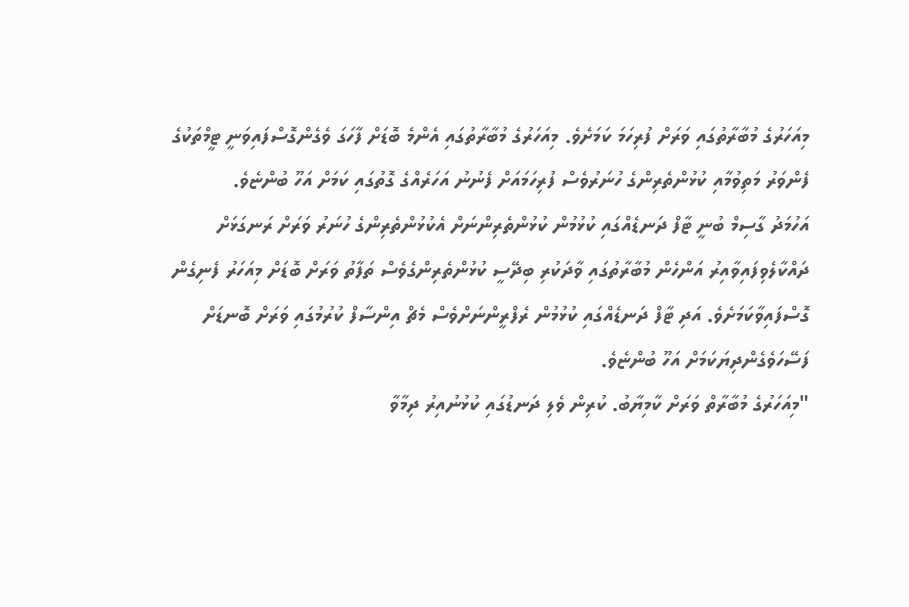މިއަހަރުގެ މުބާރާތުގައި ވަރަށް ފުރިހަމަ ކަމަށެވެ. މިއަހަރުގެ މުބާރާތުގައި އެންމެ ބޮޑަށް ފާހަގަ ވެގެންގޮސްފައިވަނީ ޓީމްތަކުގެ ފެންވަރު މަތިވުމާއި ކުޅުންތެރިންގެ ހުނަރުވެސް ފުރިހަމައަށް ފެނުނު އަހަރެއްގެ ގޮތުގައި ކަމަށް އަހޫ ބުންޏެވެ.
އަހުމަދު ގާސިމް ބުނީ ޓާފް ދަނޑެއްގައި ކުޅުމުން ކުޅުންތެރިންނަށް އެކުޅުންތެރިންގެ ހުނަރު ވަރަށް ރަނގަޅަށް ދައްކާލެވިފައިވާއިރު އަންހެން މުބާރާތުގައި ވާދަކުރި ބިދޭސީ ކުޅުންތެރިންގެވެސް ތަފާތު ވަރަށް ބޮޑަށް މިއަހަރު ފެނިގެން ގޮސްފައިވާކަމަށެވެ. އަދި ޓާފް ދަނޑެއްގައި ކުޅުމުން ރެފްރީންނަށްވެސް މެޗް އިންސާފް ކުރުމުގައި ވަރަށް ބޮނޑަށް ފަސޭހަވެގެންދިޔަކަމަށް އަހޫ ބުންޏެވެ.
"މިއަހަރުގެ މުބާރާތް ވަރަށް ކާމިޔާބު. ކުރިން ވެލި ދަނޑުގައި ކުޅުނުއިރު ދިމާވާ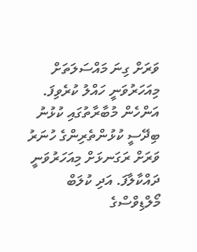ވަރަށް ގިނަ މައްސަލަތަށް މިއަހަރުވަނީ ހައްލު ކުރެވިފަ. އަންހެން މުބާރާތުގައި ކުޅުނު ބިދޭސީ ކުޅުންތެރިންގެ ހުނަރު ވަރަށް ރަގަނޅަށް މިއަހަރުވަނީ ދައްކާލާފަ. އަދި ކުލަބް މޯލްޑިވްސްގެ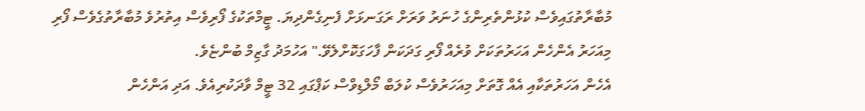މުބާރާތުގައިވެސް ކުޅުންތެރިންގެ ހުނަރު ވަރަށް ރަގަނޅަށް ފެނިގެންދިޔަ. ޓީމްތަކުގެ ފޯރިވެސް އިތުރުވެ މުބާރާތުގެވެސް ފޯރި މިއަހަރު އެންހެން އަހަރުތަކަށް ވުރެއް ފޯރި ގަދަކަން ފާހަގަކޮށްލެވޭ." އަހުމަދު ގާޒިމް ބުންޏެވެ.
އެހެން އަހަރުތަކާއި އެއް ގޮތަށް މިއަހަރުވެސް ކުލަބް މޯލްޑިވްސް ކަޕްގައި 32 ޓީމް ވާދަކުރިއެވެ. އަދި އަންހެން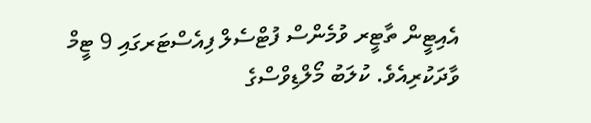އެއިޓީން ތާޓީރ ވުމެންސް ފުޓްސެލް ފިއެސްޓަރގައި 9 ޓީމް ވާދަކުރިއެވެ. ކުލަބު މޯލްޑިވްސްގެ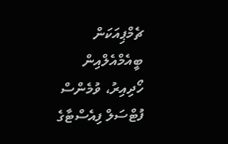ޗެމްޕިއަކަން ބީއެމްއެލްއިން ހޯދިއިރު، ވުމެންސް ފުޓްސަލް ފިއެސްޓާގެ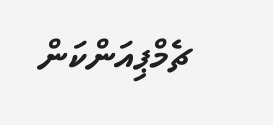ޗެމްޕިއަންކަން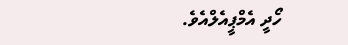ހޯދީ އެމްޕީއެލްއެވެ.